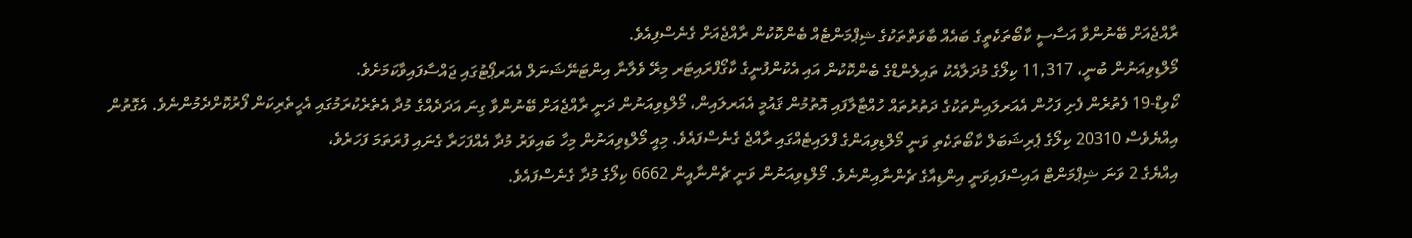ރާއްޖެއަށް ބޭނުންވާ އަސާސީ ކާބޯތަކެތީގެ ބައެއް ބާވަތްތަކުގެ ޝިޕްމަންޓެއް ބެންކޮކުން ރާއްޖެއަށް ގެނެސްފިއެވެ.
މޯލްޑިވިއަނުން ބުނީ، 11,317 ކިލޯގެ މުދަލާއެކު ތައިލެންޑްގެ ބެންކޮކުން އައި އެކުންފުނީގެ ކާގޯފްރައިޓަރ މިރޭ ވެލާނާ އިންޓަނޭޝަނަލް އެއަރޕޯޓުގައި ޖައްސާފައިވާކަމަށެވެ.
ކޯވިޑް-19 ފެތުރެން ފެށި ފަހުން އެއަރލައިންތަކުގެ ދަތުރުތައް ހުއްޓާލާފައި އޮތުމުން ޤައުމީ އެއަރލައިން، މޯލްޑިވިއަނުން ދަނީ ރާއްޖެއަށް ބޭނުންވާ ގިނަ އަދަދެއްގެ މުދާ އެތެރެކުރަމުގައި އެހީތެރިކަން ފޯރުކޮށްދެމުންނެވެ. އެގޮތުން އިއްޔެވެސް 20310 ކިލޯގެ ޕެރިޝަބަލް ކާބޯތަކެތި ވަނީ މޯލްޑިވިއަންގެ ފްލައިޓެއްގައި ރާއްޖެ ގެނެސްފައެވެ. މިއީ މޯލްޑިވިއަނުން މިހާ ބައިވަރު މުދާ އެއްފަހަރާ ގެނައި ފުރަތަމަ ފަހަރެވެ،
އިއްޔެގެ 2 ވަނަ ޝިޕްމަންޓް އައިސްފައިވަނީ އިންޑިއާގެ ޗެންނާއިންނެވެ. މޯލްޑިވިއަނުން ވަނީ ޗެންނާއީން 6662 ކިލޯގެ މުދާ ގެނެސްފައެވެ.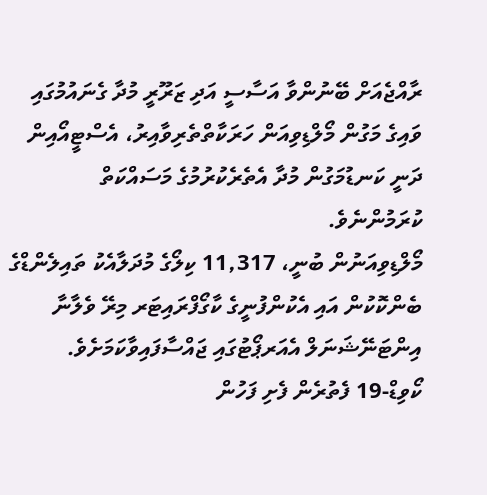ރާއްޖެއަށް ބޭނުންވާ އަސާސީ އަދި ޒަރޫރީ މުދާ ގެނައުމުގައި ވައިގެ މަގުން މޯލްޑިވިއަން ހަރަކާތްތެރިވާއިރު، އެސްޓީއޯއިން ދަނީ ކަނޑުމަގުން މުދާ އެތެރެކުރުމުގެ މަސައްކަތް ކުރަމުންނެވެ.
މޯލްޑިވިއަނުން ބުނީ، 11,317 ކިލޯގެ މުދަލާއެކު ތައިލެންޑްގެ ބެންކޮކުން އައި އެކުންފުނީގެ ކާގޯފްރައިޓަރ މިރޭ ވެލާނާ އިންޓަނޭޝަނަލް އެއަރޕޯޓުގައި ޖައްސާފައިވާކަމަށެވެ.
ކޯވިޑް-19 ފެތުރެން ފެށި ފަހުން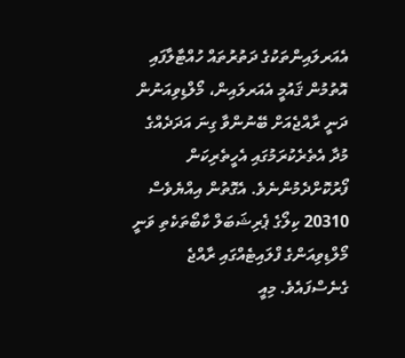އެއަރލައިންތަކުގެ ދަތުރުތައް ހުއްޓާލާފައި އޮތުމުން ޤައުމީ އެއަރލައިން، މޯލްޑިވިއަނުން ދަނީ ރާއްޖެއަށް ބޭނުންވާ ގިނަ އަދަދެއްގެ މުދާ އެތެރެކުރަމުގައި އެހީތެރިކަން ފޯރުކޮށްދެމުންނެވެ. އެގޮތުން އިއްޔެވެސް 20310 ކިލޯގެ ޕެރިޝަބަލް ކާބޯތަކެތި ވަނީ މޯލްޑިވިއަންގެ ފްލައިޓެއްގައި ރާއްޖެ ގެނެސްފައެވެ. މިއީ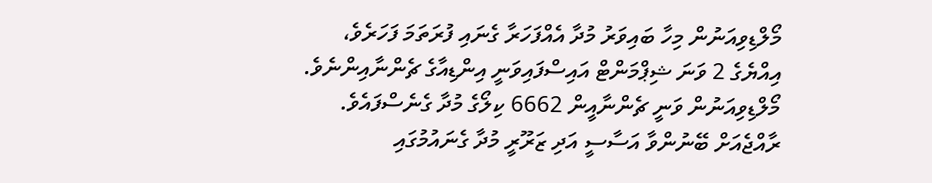މޯލްޑިވިއަނުން މިހާ ބައިވަރު މުދާ އެއްފަހަރާ ގެނައި ފުރަތަމަ ފަހަރެވެ،
އިއްޔެގެ 2 ވަނަ ޝިޕްމަންޓް އައިސްފައިވަނީ އިންޑިއާގެ ޗެންނާއިންނެވެ. މޯލްޑިވިއަނުން ވަނީ ޗެންނާއީން 6662 ކިލޯގެ މުދާ ގެނެސްފައެވެ.
ރާއްޖެއަށް ބޭނުންވާ އަސާސީ އަދި ޒަރޫރީ މުދާ ގެނައުމުގައި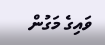ވައިގެ މަގުން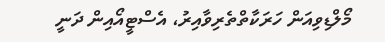މޯލްޑިވިއަން ހަރަކާތްތެރިވާއިރު، އެސްޓީއޯއިން ދަނީ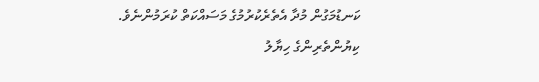ކަނޑުމަގުން މުދާ އެތެރެކުރުމުގެ މަސައްކަތް ކުރަމުންނެވެ.
ކިޔުންތެރިންގެ ހިޔާލު